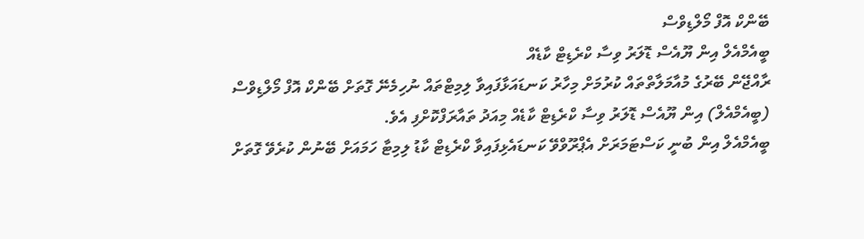ބޭންކް އޮފް މޯލްޑިވްސް
ބީއެމްއެލް އިން ޔޫއެސް ޑޮލަރު ވިސާ ކްރެޑިޓް ކާޑެއް
ރާއްޖޭން ބޭރުގެ މުއާމަލާތްތައް ކުރުމަށް މިހާރު ކަނޑައަޅާފައިވާ ލިމިޓްތައް ނުހިމެނޭ ގޮތަށް ބޭންކް އޮފް މޯލްޑިވްސް (ބީއެމްއެލް) އިން ޔޫއެސް ޑޮލަރު ވިސާ ކްރެޑިޓް ކާޑެއް މިއަދު ތައާރަފްކޮށްފި އެވެ.
ބީއެމްއެލް އިން ބުނީ ކަސްޓަމަރަށް އެޕްރޫވްވޭ ކަނޑައެޅިފައިވާ ކްރެޑިޓް ކާޑު ލިމިޓާ ހަމައަށް ބޭނުން ކުރެވޭ ގޮތަށް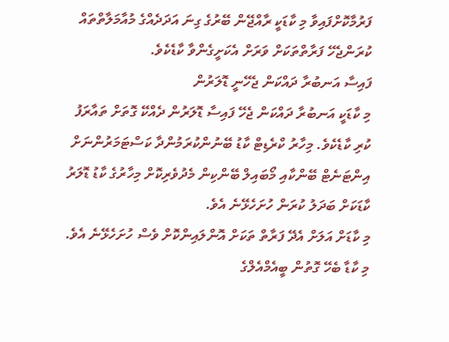ފަރުމާކޮށްފައިވާ މި ކާޑަކީ ރާއްޖޭން ބޭރުގެ ގިނަ އަދަދެއްގެ މުއާމަލާތްތައް ކުރަންޖެހޭ ފަރާތްތަކަށް ވަރަށް އެކަށީގެންވާ ކާޑެކެވެ.
ފައިސާ އަނބުރާ ދައްކަން ޖެހޭނީ ޑޮލަރުން
މި ކާޑަކީ އަނބުރާ ދައްކަން ޖެހޭ ފައިސާ ޑޮލަރުން ދެއްކޭ ގޮތަށް ތައާރަފު ކުރި ކާޑެކެވެ. މިހާރު ކްރެޑިޓް ކާޑު ބޭނުންކުރަމުންދާ ކަސްޓަމަރުންނަށް އިންޓަނެޓް ބޭންކާއި މޯބައިލް ބޭންކިން މެދުވެރިކޮށް މިހާރުގެ ކާޑު ޑޮލަރު ކާޑަކަށް ބަދަލު ކުރަން ހުށަހެޅޭނެ އެވެ.
މި ކާޑަށް އަލަށް އެދޭ ފަރާތް ތަކަށް އޮންލައިންކޮށް ވެސް ހުށަހެޅޭނެ އެވެ.
މި ކާޑާ ބެހޭ ގޮތުން ބީއެމްއެލްގެ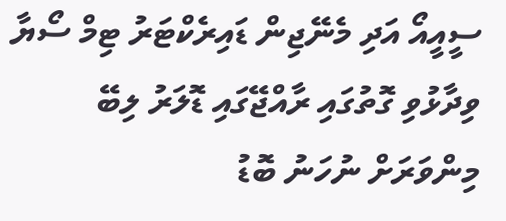ސީއީއޯ އަދި މެނޭޖިން ޑައިރެކްޓަރު ޓިމް ސޯޔާ ވިދާޅުވި ގޮތުގައި ރާއްޖޭގައި ޑޮލަރު ލިބޭ މިންވަރަށް ނުހަނު ބޮޑު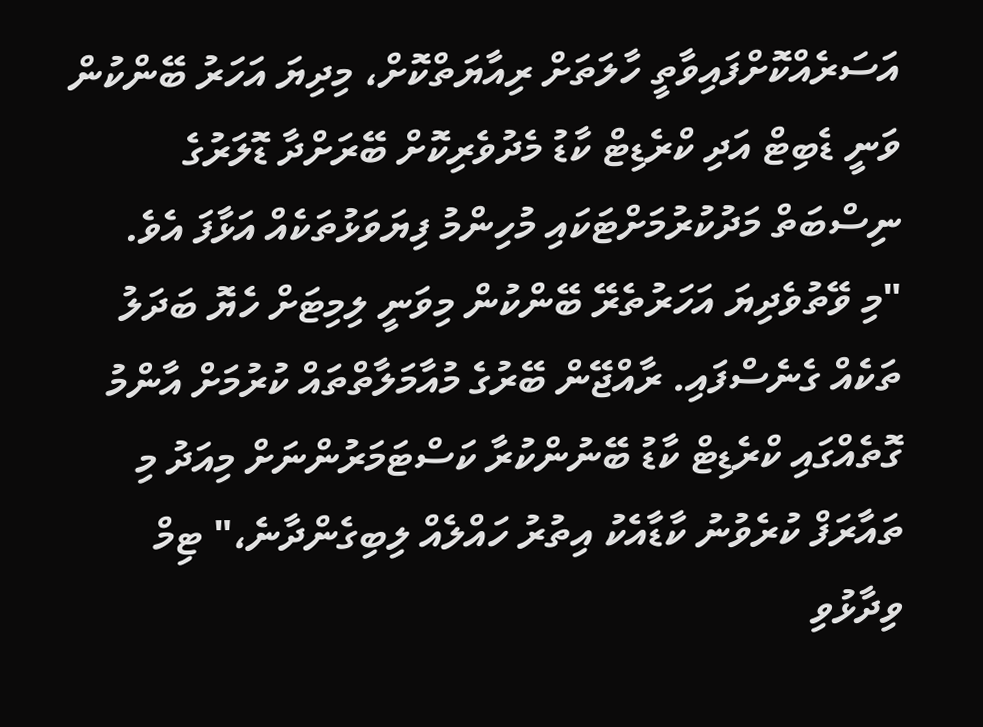އަސަރެއްކޮށްފައިވާތީ ހާލަތަށް ރިއާޔަތްކޮށް، މިދިޔަ އަހަރު ބޭންކުން ވަނީ ޑެބިޓް އަދި ކްރެޑިޓް ކާޑު މެދުވެރިކޮށް ބޭރަށްދާ ޑޮލަރުގެ ނިސްބަތް މަދުކުރުމަށްޓަކައި މުހިންމު ފިޔަވަޅުތަކެއް އަޅާފަ އެވެ.
"މި ވޭތުވެދިޔަ އަހަރުތެރޭ ބޭންކުން މިވަނީ ލިމިޓަށް ހެޔޮ ބަދަލު ތަކެއް ގެނެސްފައި. ރާއްޖޭން ބޭރުގެ މުއާމަލާތްތައް ކުރުމަށް އާންމު ގޮތެއްގައި ކްރެޑިޓް ކާޑު ބޭނުންކުރާ ކަސްޓަމަރުންނަށް މިއަދު މި ތައާރަފް ކުރެވުނު ކާޑާއެކު އިތުރު ހައްލެއް ލިބިގެންދާނެ،" ޓިމް ވިދާޅުވި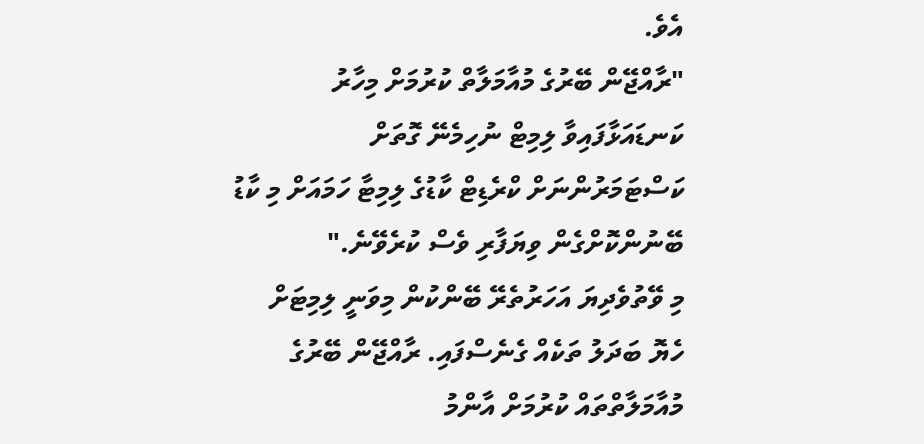އެވެ.
"ރާއްޖޭން ބޭރުގެ މުއާމަލާތް ކުރުމަށް މިހާރު ކަނޑައަޅާފައިވާ ލިމިޓް ނުހިމެނޭ ގޮތަށް ކަސްޓަމަރުންނަށް ކްރެޑިޓް ކާޑުގެ ލިމިޓާ ހަމައަށް މި ކާޑު ބޭނުންކޮށްގެން ވިޔަފާރި ވެސް ކުރެވޭނެ."
މި ވޭތުވެދިޔަ އަހަރުތެރޭ ބޭންކުން މިވަނީ ލިމިޓަށް ހެޔޮ ބަދަލު ތަކެއް ގެނެސްފައި. ރާއްޖޭން ބޭރުގެ މުއާމަލާތްތައް ކުރުމަށް އާންމު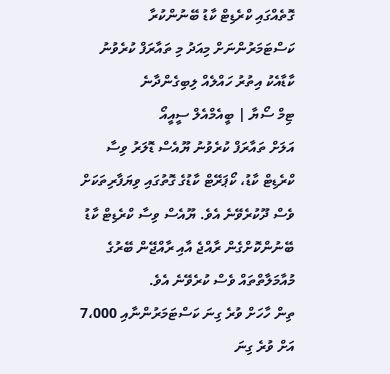ގޮތެއްގައި ކްރެޑިޓް ކާޑު ބޭނުންކުރާ ކަސްޓަމަރުންނަށް މިއަދު މި ތައާރަފް ކުރެވުނު ކާޑާއެކު އިތުރު ހައްލެއް ލިބިގެންދާނެ
ޓިމް ސޯޔާ | ބީއެމްއެލް ސީއީއޯ
އަލަށް ތައާރަފް ކުރެވުނު ޔޫއެސް ޑޮލަރު ވިސާ ކްރެޑިޓް ކާޑު، ކޯޕަރޭޓް ކާޑުގެ ގޮތުގައި ވިޔަފާރިތަކަށް ވެސް ދޫކުރެވޭނެ އެވެ. ޔޫއެސް ވިސާ ކްރެޑިޓް ކާޑު ބޭނުންކޮށްގެން ރާއްޖެ އާއި ރާއްޖޭން ބޭރުގެ މުއާމަލާތްތައް ވެސް ކުރެވޭނެ އެވެ.
ތިން ހާހަށް ވުރެ ގިނަ ކަސްޓަމަރުންނާއި 7،000 އަށް ވުރެ ގިނަ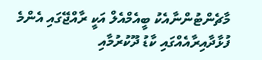މާޗެންޓުންނާއެކު ބީއެމްއެލް އަކީ ރާއްޖޭގައި އެންމެ ފުޅާދާއިރާއެއްގައި ކާޑު ދޫކުރުމާއި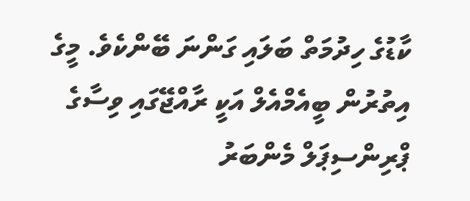ކާޑުގެ ހިދުމަތް ބަލައި ގަންނަ ބޭންކެވެ. މީގެ އިތުރުން ބީއެމްއެލް އަކީ ރާއްޖޭގައި ވިސާގެ ޕްރިންސިޕަލް މެންބަރު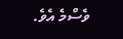ވެސްމެ އެވެ.